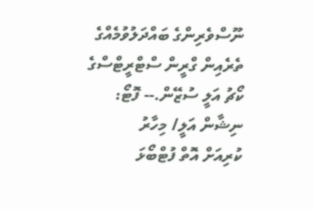ނޫސްވެރިންގެ ބައްދަލުވުމެއްގެ ތެރެއިން ގްރީން ސްޓްރީޓްސްގެ ކޯޗު އަލީ ސުޒޭން.-- ފޮޓޯ: ނިޝާން އަލީ/ މިހާރު
ކުރިއަށް އޮތް ފުޓްބޯޅަ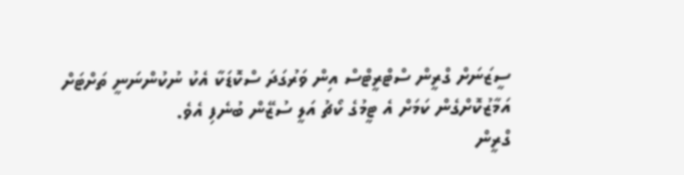ސީޒަނަށް ގްރީން ސްޓްރީޓްސް އިން ވަރުގަދަ ސްކޮޑަކާ އެކު ނުކުންނަނީ ތަށްޓަށް އަމާޒުކޮށްގެން ކަމަށް އެ ޓީމުގެ ކޯޗު އަލީ ސުޒޭން ބުނެފި އެވެ.
ގްރީން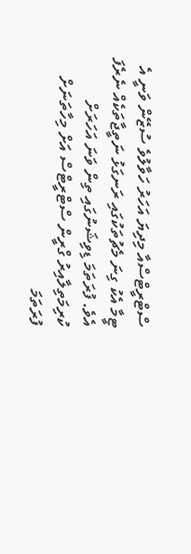ސްޓްރީޓްސްއާ މިދިޔަ އަހަރު ހަވާލުވެ ސުޒޭން ވަނީ އެ ޓީމާ އެކު ގިނަ މެޗުތަކުގައި ރަނގަޅު ނަތީޖާތަކެއް ނެރެފަ އެވެ. ފުރަތަމަ ޑިވިޝަނުގައި ތިން ވަނަ އަހަރަށް ކުރިމަތިލާއިރު ގްރީން ސްޓްރީޓްސް އަށް މިހާތަނަށް ފުރަތަމަ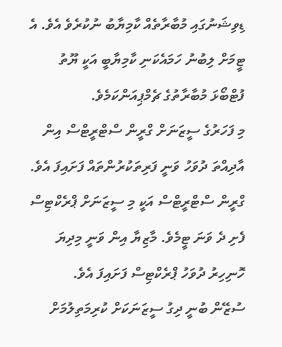ޑިވިޝަނުގައި މުބާރާތެއް ކާމިޔާބު ނުކުރެވެ އެވެ. އެ ޓީމަށް ލިބުނު ހަމައެކަނި ކާމިޔާބީ އަކީ ޔޫތު ފުޓްބޯޅަ މުބާރާތުގެ ޗެމްޕިއަންކަމެވެ.
މި ފަހަރުގެ ސީޒަނަށް ގްރީން ސްޓްރީޓްސް އިން އާދިއްތަ ދުވަހު ވަނީ ފަރިތަކުރުންތައް ފަށައިފަ އެވެ. ގްރީން ސްޓްރީޓްސް އަކީ މި ސީޒަނަށް ޕްރެކްޓިސް ފެށި ދެ ވަނަ ޓީމެވެ. މާޒިޔާ އިން ވަނީ މިދިޔަ ހޮނިހިރު ދުވަހު ޕްރެކްޓިސް ފަށައިފަ އެވެ.
ސުޒޭން ބުނީ ދިގު ސީޒަނަކަށް ކުރިމަތިލުމަށް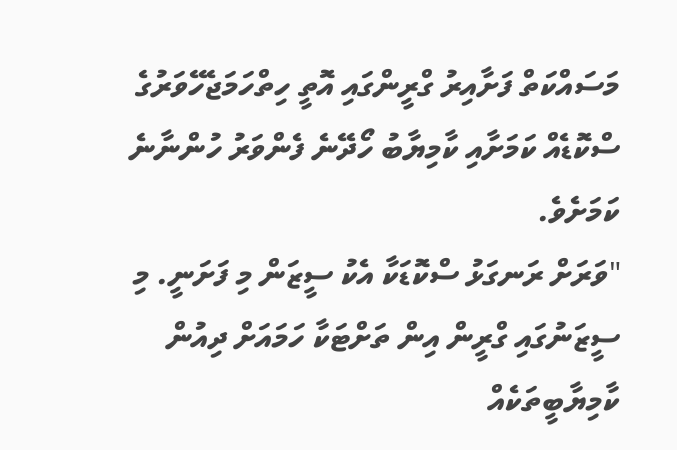މަސައްކަތް ފަށާއިރު ގްރީންގައި އޮތީ ހިތްހަމަޖެހޭވަރުގެ ސްކޮޑެއް ކަމަށާއި ކާމިޔާބު ހޯދޭނެ ފެންވަރު ހުންނާނެ ކަމަށެވެ.
"ވަރަށް ރަނގަޅު ސްކޮޑަކާ އެކު ސީޒަން މި ފަށަނީ. މި ސީޒަނުގައި ގްރީން އިން ތަށްޓަކާ ހަމައަށް ދިއުން ކާމިޔާބީތަކެއް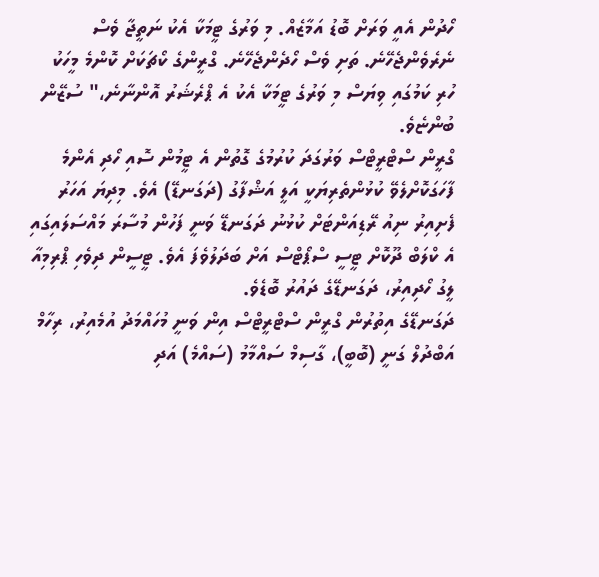ހޯދުން އެއީ ވަރަށް ބޮޑު އަމާޒެއް. މި ވަރުގެ ޓީމަކާ އެކު ނަތީޖާ ވެސް ނެރެވެންޖެހޭނެ. ތަށި ވެސް ހޯދެންޖެހޭނެ. ގްރީންގެ ކޯޗަކަށް ކޮންމެ މީހަކު ހުރި ކަމުގައި ވިޔަސް މި ވަރުގެ ޓީމަކާ އެކު އެ ޕްރެޝަރު އޮންނާނެ،" ސުޒޭން ބުންޏެވެ.
ގްރީން ސްޓްރީޓްސް ވަރުގަދަ ކުރުމުގެ ގޮތުން އެ ޓީމުން ސޮއި ހޯދި އެންމެ ފާހަގަކޮށްލެވޭ ކުޅުންތެރިޔަކީ އަލީ އަޝްފާގު (ދަގަނޑޭ) އެވެ. މިދިޔަ އަހަރު ފެށިއިރު ނިއު ރޭޑިއަންޓަށް ކުޅުނު ދަގަނޑޭ ވަނީ ފަހުން މުސާރަ މައްސަލައިގައި އެ ކްލަބް ދޫކޮށް ޓީސީ ސްޕޯޓްސް އަށް ބަދަލުވެފަ އެވެ. ޓީސީން ދިވެހި ޕްރިމިއާ ލީގު ހޯދިއިރު، ދަގަނޑޭގެ ދައުރު ބޮޑެވެ.
ދަގަނޑޭގެ އިތުރުން ގްރީން ސްޓްރީޓްސް އިން ވަނީ މުހައްމަދު އުމެއިރު، ރިހާމް އަބްދުލް ގަނީ (ބޮބީ)، ގާސިމް ސައްމާމު (ސައްމެ) އަދި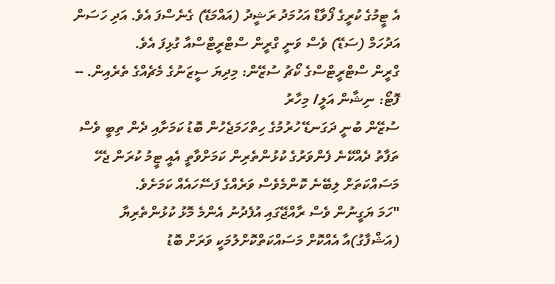އެ ޓީމުގެ ކުރީގެ ފޯވާޑް އަހުމަދު ރަޝީދު (އައްމަޑޭ) ގެނެސްފަ އެވެ. އަދި ހަސަން އަދުހަމް (ސަޑޭ) ވެސް ވަނީ ގްރީން ސްޓްރީޓްސްއާ ގުޅިފަ އެވެ.
ގްރީން ސްޓްރީޓްސްގެ ކޯޗު ސުޒޭން: މިދިޔަ ސީޒަނުގެ މެޗެއްގެ ތެރެއިން. -- ފޮޓޯ: ނިޝާން އަލީ/ މިހާރު
ސުޒޭން ބުނީ ދަގަނޑޭ ހުރުމުގެ ހިތްހަމަޖެހުން ބޮޑު ކަމަށާއި ދެން ތިބީ ވެސް ތަފާތު ދެއްކޭނެ ފެންވަރުގެ ކުޅުންތެރިން ކަމަށްވާތީ އެއީ ޓީމު ކުރަން ޖެހޭ މަސައްކަތަށް ލިބޭނެ ކޮންމެވެސް ވަރެއްގެ ފަސޭހައެއް ކަމަށެވެ.
"ހަމަ ޔަގީނުން ވެސް ރާއްޖޭގައި އުފެދުނު އެންމެ މޮޅު ކުޅުންތެރިޔާ (އަޝްފާގު)އާ އެއްކޮށް މަސައްކަތްކޮށްލުމަކީ ވަރަށް ބޮޑު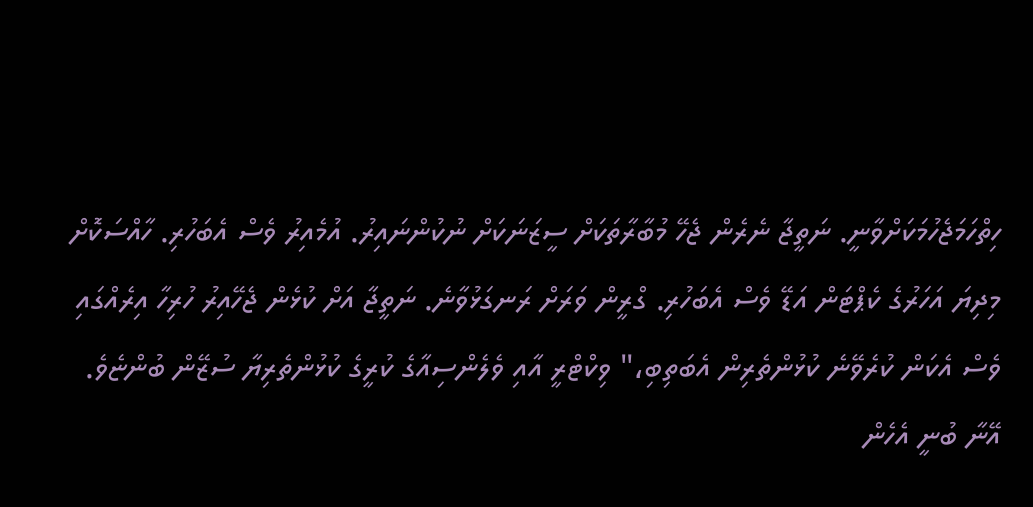ހިތްހަމަޖެހުމަކަށްވާނީ. ނަތީޖާ ނެރެން ޖެހޭ މުބާރާތަކަށް ސީޒަނަކަށް ނުކުންނައިރު. އުމެއިރު ވެސް އެބަހުރި. ހާއްސަކޮށް މިދިޔަ އަހަރުގެ ކެޕްޓަން އަޑޭ ވެސް އެބަހުރި. ގްރީން ވަރަށް ރަނގަޅުވާނެ. ނަތީޖާ އަށް ކުޅެން ޖެހޭއިރު ހުރިހާ އިރެއްގައި ވެސް އެކަން ކުރެވޭނެ ކުޅުންތެރިން އެބަތިބި،" ވިކްޓްރީ އާއި ވެލެންސިއާގެ ކުރީގެ ކުޅުންތެރިޔާ ސުޒޭން ބުންޏެވެ.
އޭނާ ބުނީ އެހެން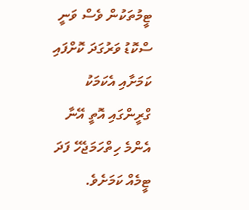ޓީމުތަކުން ވެސް ވަނީ ސްކޮޑު ވަރުގަދަ ކޮށްފައި ކަމަށާއި އެކަމަކު ގްރީންގައި އޮތީ އޭނާ އެންމެ ހިތްހަމަޖެހޭ ފަދަ ޓީމެއް ކަމަށެވެ.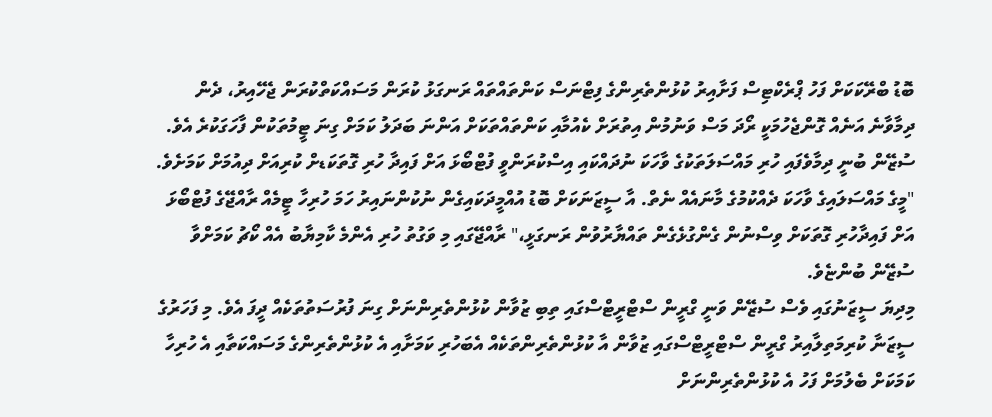ބޮޑު ބްރޭކަކަށް ފަހު ޕްރެކްޓިސް ފަށާއިރު ކުޅުންތެރިންގެ ފިޓްނަސް ކަންތައްތައް ރަނގަޅު ކުރަން މަސައްކަތްކުރަން ޖެހޭއިރު، ދެން ދިމާވާނެ އަނެއް ގޮންޖެހުމަކީ ރޯދަ މަސް ވަނުމުން އިތުރަށް ކެއުމާއި ކަންތައްތަކަށް އަންނަ ބަދަލު ކަމަށް ގިނަ ޓީމުތަކުން ފާހަގަކުރެ އެވެ. ސުޒޭން ބުނީ ދިމާވެފައި ހުރި މައްސަލަތަކުގެ ވާހަކަ ނުދައްކައި އިސްކުރަންވީ ފުޓްބޯޅަ އަށް ފައިދާ ހުރި ގޮތަކަޑށް ކުރިއަށް ދިއުމަށް ކަމަށެވެ.
"މީގެ މައްސަލައިގެ ވާހަކަ ދެއްކުމުގެ މާނައެއް ނެތް. އާ ސީޒަނަކަށް ބޮޑު އުއްމީދަކައިގެން ނުކުންނައިރު ހަމަ ހުރިހާ ޓީމެއް ރާއްޖޭގެ ފުޓްބޯޅަ އަށް ފައިދާހުރި ގޮތަކަށް ވިސްނުން ގެންގުޅެގެން ތައްޔާރުވުން ރަނގަޅީ،" ރާއްޖޭގައި މި ވަގުތު ހުރި އެންމެ ކާމިޔާބު އެއް ކޯޗު ކަމަށްވާ ސުޒޭން ބުންޏެވެ.
މިދިޔަ ސީޒަނުގައި ވެސް ސުޒޭން ވަނީ ގްރީން ސްޓްރީޓްސްގައި ތިބި ޒުވާން ކުޅުންތެރިންނަށް ގިނަ ފުރުސަތުތަކެއް ދީފަ އެވެ. މި ފަހަރުގެ ސީޒަނާ ކުރިމަތިލާއިރު ގްރީން ސްޓްރީޓްސްގައި ޒުވާން އާ ކުޅުންތެރިންތަކެއް އެބަހުރި ކަމަށާއި އެ ކުޅުންތެރިންގެ މަސައްކަތާއި އެ ހުރިހާ ކަމަކަށް ބެލުމަށް ފަހު އެ ކުޅުންތެރިންނަށް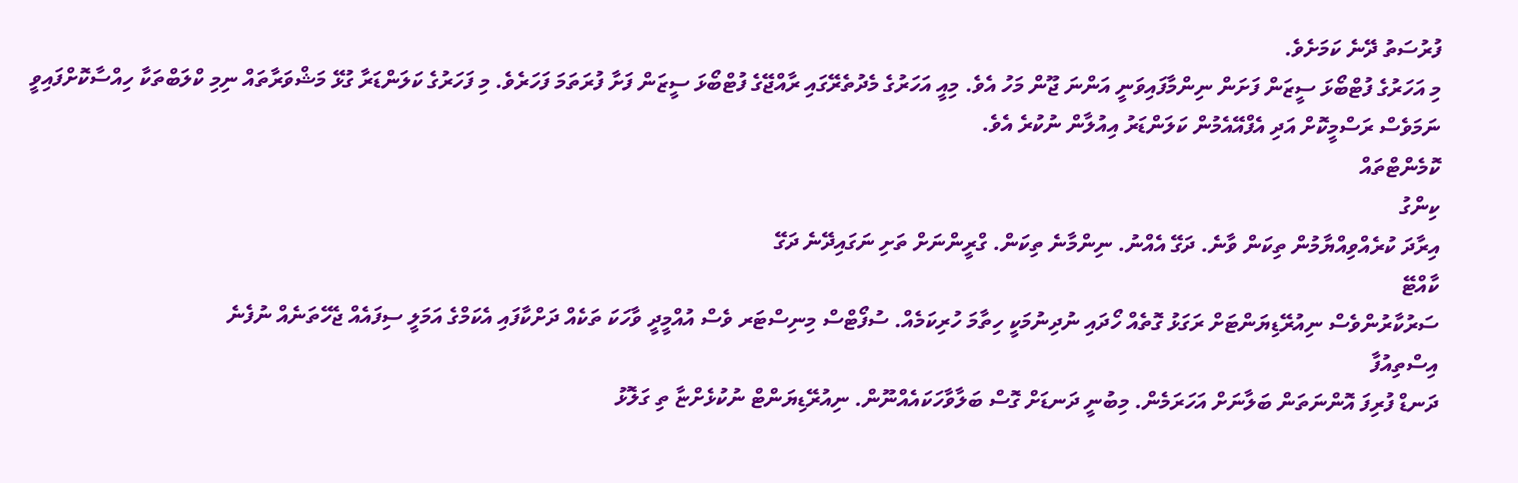ފުރުސަތު ދޭނެ ކަމަށެވެ.
މި އަހަރުގެ ފުޓްބޯޅަ ސީޒަން ފަށަން ނިންމާފައިވަނީ އަންނަ ޖޫން މަހު އެވެ. މިއީ އަހަރުގެ މެދުތެރޭގައި ރާއްޖޭގެ ފުޓްބޯޅަ ސީޒަން ފަށާ ފުރަތަމަ ފަހަރެވެ. މި ފަހަރުގެ ކަލަންޑަރާ ގުޅޭ މަޝްވަރާތައް ނިމި ކްލަބްތަކާ ހިއްސާކޮށްފައިވީ ނަމަވެސް ރަސްމީކޮށް އަދި އެފްއޭއެމުން ކަލަންޑަރު އިއުލާން ނުކުރެ އެވެ.
ކޮމެންޓްތައް
ކިންގު
އިރާދަ ކުރެއްވިއްޔާމުން ތިކަން ވާނެ. ދަގޭ އެއްނު. ނިންމާނެ ތިކަން. ގްރީންނަށް ތަށި ނަގައިދޭނެ ދަގޭ
ކާއްޓޭ
ސަރުކާރުންވެސް ނިއުރޭޑިޔަންޓަށް ރަގަޅު ގޮތެއް ހޯދައި ނުދިނުމަކީ ހިތާމަ ހުރިކަމެއް. ސުފޯޓްސް މިނިސްޓަރ ވެސް އުއްމީދީ ވާހަކަ ތަކެއް ދަށްކާފައި އެކަމްގެ އަމަލީ ސިފައެއް ޖެހޭތަނެއް ނުފެނެ
އިސްތިއުފާ
ދަނޑް ފުރިފަ އޮންނަތަން ބަލާނަށް އަހަރަމެން. މިބުނީ ދަނޑަށް ގޮސް ބަލާވާހަކައެއްނޫން. ނިއުރޭޑިޔަންޓް ނުކުޅެށްޏާ ތި ގަލޮޅު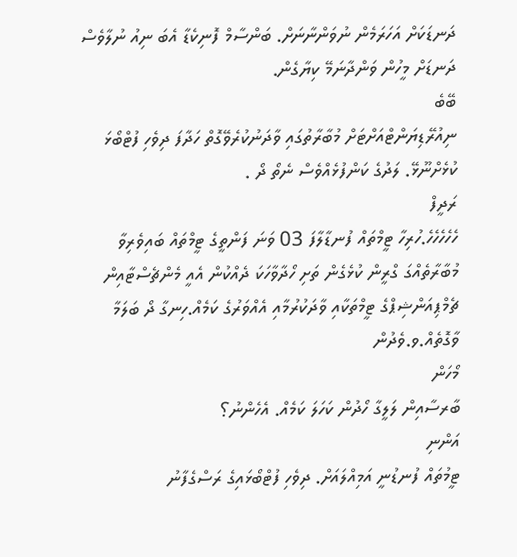ދަނޑަކަށް އަހަރަމެން ނުވަންނާނަށް. ބަންސާމް ފޮނިކެޑާ އެބަ ނިއު ނުލާވެސް ދަނޑަށް މީހުން ވަންދާނަމޭ ކިޔާގެން.
ބޭބެ
ނިއުރޭޑިޔަންޓްއަށްޓަށް މުބާރާތުގައި ވާދަނުކުރެވޭގޮތް ހަދާފަ ދިވެހި ފުޓްބޯޅަ ކުޅެށްނޫޅޭ. ލަދުގެ ކަންފުޅެއްވެސް ނެތޯ ދޯ .
ރަދީފް
ހެހެހެހެހެ.ހުރިހާ ޓީމްތައް ފުނޑާލާފަ 03 ވަނަ ފަންތީގެ ޓީމްތައް ބައިވެރިވާ މުބާރާތެއްގަ ގްރީން ކުޅެގެން ތަށި ހޯދާވާހަކަ ދެއްކުން އެއީ މެންޗެސްޓާއިން ޗެމްޕިއަންޝިޕްގެ ޓީމްތަކާއި ވާދަކުރުމާއި އެއްވަރުގެ ކަމެއް.ހިނގާ ދޯ ބަލަމާ ވާގޮތެއް.ވ.ވެދުން
މޯހަން
ބާރސާއިން ލަލީގާ ހޯދުން ކަހަލަ ކަމެއް. އެހެންނު؟
އަންނި
ޓީމުތައް ފުނޑުނީ އަމިއްލައަށް. ދިވެހި ފުޓްބޯޅައިގެ ރަސްގެފާނު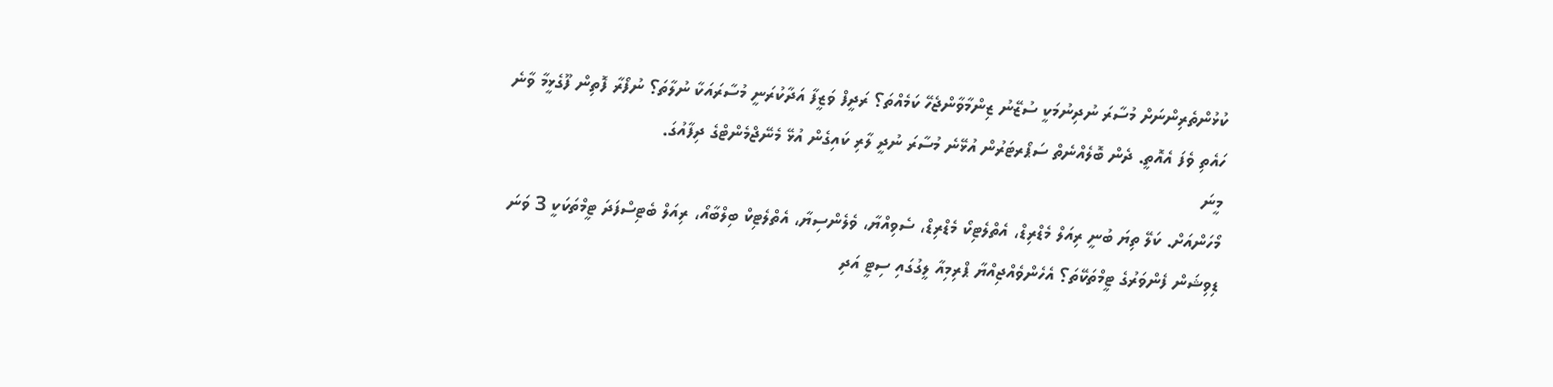ކުޅުންތެރިންނަށް މުސާރަ ނުދިނުމަކީ ސުޒޭނު ޒިންމާވާންޖެހޭ ކަމެއްތަ؟ ރަދީފް ވަޒީފާ އަދާކުރަނީ މުސާރައަކާ ނުލާތަ؟ ނުފޯރާ ފޮތިން ފޫގެޅީމާ ވާނެ ހައެތި ވެފަ އެއޮތީ. ދެން ބޮލެއްނެތް ސަޕޯރޓަރުން އުޅޭނެ މުސާރަ ނުދީ ލާރި ކައިގެން އުޅޭ މެނޭޖްމެންޓްގެ ދިފާއުގަ.
މީނަ
މޯހަންއަށް. ކަލޭ ތިޔަ ބުނީ ރިއަލް މެޑްރިޑް، އެތްލެޓިކޯ މެޑްރިޑް، ސެވިއްޔާ، ވެލެންސިޔާ، އެތްލެޓިކް ބިލްބާއޯ، ރިއަލް ބެޓިސްފަދަ ޓީމްތަކަކީ 3 ވަނަ ޑިވިޝަން ފެންވަރުގެ ޓީމްތަކޭތަ؟ އެހެންވެއްޖިއްޔާ ޕްރިމިއާ ލީގުގައި ސިޓީ އަދި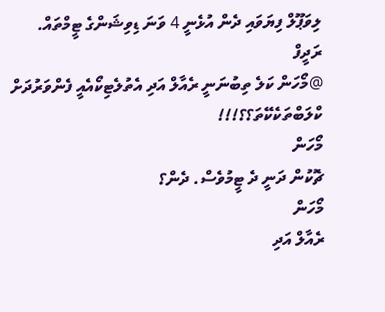ލިވަޕޫލް ފިޔަވައި ދެން އުޅެނީ 4 ވަނަ ޑިވިޝަންގެ ޓީމްތައް.
ރަދީފް
@މޯހަން ކަލެ ތިބުނަނީ ރެއާލް އަދި އެތުލެޓިކޯއެއީ ފެންވަރުދަށް ކްލަބްތަކެކޭތަ؟؟!!!
މޯހަން
ޗޮކުން ދަނީ ދެ ޓީމުވެސް. ދެން؟
މޯހަން
ރެއާލް އަދި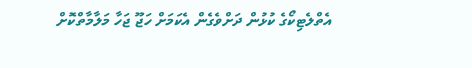އެތްލެޓިކޯގެ ކުޅުން ދަށްވެގެން އެކަމަށް ހަޖޫ ޖަހާ މަލާމާތްކޮށް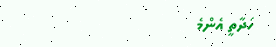ހަދާތީ އެންމެ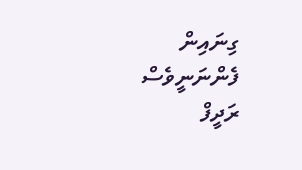ގިނައިން ފެންނަނީވެސް ރަދީފް